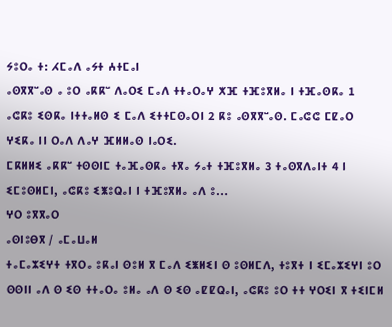ⵢⵓⵔⴰ ⵜ: ⵃⵎⴰⴷ ⴰⵢⵜ ⵄⵜⵎⴰⵏ
ⴰⵙⴳⴳⵯⴰⵙ ⴰ ⵓⵔ ⴰⴽⴽⵯ ⴷⴰⵔⵉ ⵎⴰⴷ ⵜⵜⴰⵔⴰⵖ ⵅⴼ ⵜⴼⵓⴳⵍⴰ ⵏ ⵜⴼⴰⵙⴽⴰ 1 ⴰⵛⴽⵓ ⵉⵙⴽⴰ ⵏⵜⵜⴰⵍⵙ ⵉ ⵎⴰⴷ ⵉⵜⵜⵎⵙⴰⵔⵏ 2 ⴽⵓ ⴰⵙⴳⴳⵯⴰⵙ. ⵎⴰⵛⵛ ⵎⵇⴰⵔ ⵖⵉⴽⴰ ⵏⵏ ⵔⴰⴷ ⴷⴰⵖ ⴼⵍⵍⴰⵙ ⵏⴰⵔⵉ.
ⵎⴽⵍⵍⵉ ⴰⴽⴽⵯ ⵜⵙⵙⵏⵎ ⵜⴰⴼⴰⵙⴽⴰ ⵜⴳⴰ ⵢⴰⵜ ⵜⴼⵓⴳⵍⴰ 3 ⵜⴰⵙⴳⴷⴰⵏⵜ 4 ⵏ ⵉⵎⵓⵙⵍⵎⵏ, ⴰⵛⴽⵓ ⵉⵥⵓⵕⴰⵏ ⵏ ⵜⴼⵓⴳⵍⴰ ⴰⴷ ⵓ…
ⵖⵔ ⵓⴳⴳⴰⵔ
ⴰⵙⵏⵓⴱⴳ / ⴰⵎⴰⵡⴰⵍ
ⵜⴰⵎⴰⵣⵉⵖⵜ ⵜⴳⵔⴰ ⵓⴽⴰⵏ ⵙⵓⵍ ⴳ ⵎⴰⴷ ⵉⵥⵍⵉⵏ ⵙ ⵓⵙⵍⵎⴷ, ⵜⵓⴳⵜ ⵏ ⵉⵎⴰⵣⵉⵖⵏ ⵓⵔ ⵙⵙⵏⵏ ⴰⴷ ⵙ ⵉⵙ ⵜⵜⴰⵔⴰ ⵓⵍⴰ ⴰⴷ ⵙ ⵉⵙ ⴰⵇⵇⵕⴰⵏ, ⴰⵛⴽⵓ ⵓⵔ ⵜⵜ ⵖⵔⵉⵏ ⴳ ⵜⵉⵏⵎⵍ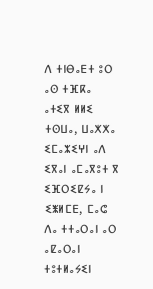ⴷ ⵜⵏⴱⴰⴹⵜ ⵓⵔ ⴰⵙ ⵜⴼⴽⴰ ⴰⵜⵉⴳ ⵍⵍⵉ ⵜⵙⵡⴰ, ⵡⴰⵅⵅⴰ ⵉⵎⴰⵣⵉⵖⵏ ⴰⴷ ⵉⴳⴰⵏ ⴰⵎⴰⴳⵓⵜ ⴳ ⵉⴼⵔⵉⵇⵢⴰ ⵏ ⵉⵥⵍⵎⴹ, ⵎⴰⵛ ⴷⴰ ⵜⵜⴰⵔⴰⵏ ⴰⵔ ⴰⵇⴰⵔⴰⵏ ⵜⵓⵜⵍⴰⵢⵉⵏ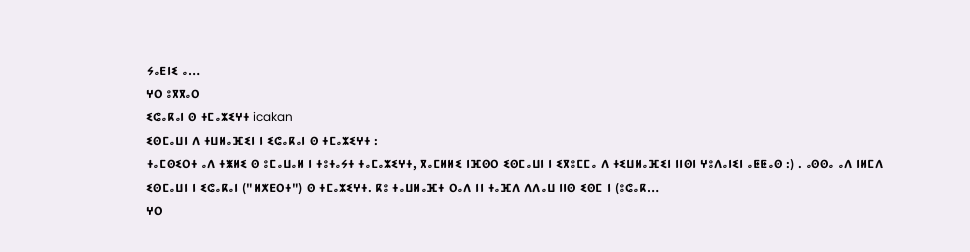ⵢⴰⴹⵏⵉ ⴰ…
ⵖⵔ ⵓⴳⴳⴰⵔ
ⵉⵛⴰⴽⴰⵏ ⵙ ⵜⵎⴰⵣⵉⵖⵜ icakan
ⵉⵙⵎⴰⵡⵏ ⴷ ⵜⵡⵍⴰⴼⵉⵏ ⵏ ⵉⵛⴰⴽⴰⵏ ⵙ ⵜⵎⴰⵣⵉⵖⵜ :
ⵜⴰⵎⵙⵉⵔⵜ ⴰⴷ ⵜⵥⵍⵉ ⵙ ⵓⵎⴰⵡⴰⵍ ⵏ ⵜⵓⵜⴰⵢⵜ ⵜⴰⵎⴰⵣⵉⵖⵜ, ⴳⴰⵎⵍⵍⵉ ⵏⴼⵙⵔ ⵉⵙⵎⴰⵡⵏ ⵏ ⵉⴳⵓⵎⵎⴰ ⴷ ⵜⵉⵡⵍⴰⴼⵉⵏ ⵏⵏⵙⵏ ⵖⵓⴷⴰⵏⵉⵏ ⴰⵟⵟⴰⵙ :) . ⴰⵙⵙⴰ ⴰⴷ ⵏⵍⵎⴷ ⵉⵙⵎⴰⵡⵏ ⵏ ⵉⵛⴰⴽⴰⵏ ("ⵍⵅⴹⵔⵜ") ⵙ ⵜⵎⴰⵣⵉⵖⵜ. ⴽⵓ ⵜⴰⵡⵍⴰⴼⵜ ⵔⴰⴷ ⵏⵏ ⵜⴰⴼⴷ ⴷⴷⴰⵡ ⵏⵏⵙ ⵉⵙⵎ ⵏ (ⵓⵛⴰⴽ…
ⵖⵔ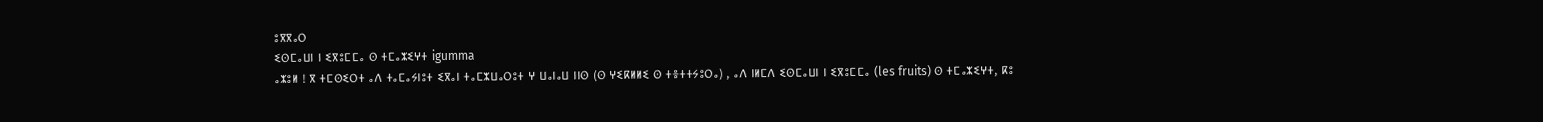ⵓⴳⴳⴰⵔ
ⵉⵙⵎⴰⵡⵏ ⵏ ⵉⴳⵓⵎⵎⴰ ⵙ ⵜⵎⴰⵣⵉⵖⵜ igumma
ⴰⵣⵓⵍ ! ⴳ ⵜⵎⵙⵉⵔⵜ ⴰⴷ ⵜⴰⵎⴰⵢⵏⵓⵜ ⵉⴳⴰⵏ ⵜⴰⵎⵣⵡⴰⵔⵓⵜ ⵖ ⵡⴰⵏⴰⵡ ⵏⵏⵙ (ⵙ ⵖⵉⴽⵍⵍⵉ ⵙ ⵜⴻⵜⵜⵢⵓⵔⴰ) , ⴰⴷ ⵏⵍⵎⴷ ⵉⵙⵎⴰⵡⵏ ⵏ ⵉⴳⵓⵎⵎⴰ (les fruits) ⵙ ⵜⵎⴰⵣⵉⵖⵜ, ⴽⵓ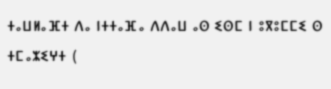ⵜⴰⵡⵍⴰⴼⵜ ⴷⴰ ⵏⵜⵜⴰⴼⴰ ⴷⴷⴰⵡ ⴰⵙ ⵉⵙⵎ ⵏ ⵓⴳⵓⵎⵎⵉ ⵙ ⵜⵎⴰⵣⵉⵖⵜ (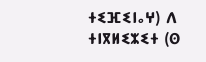ⵜⵉⴼⵉⵏⴰⵖ) ⴷ ⵜⵏⴳⵍⵉⵣⵉⵜ (ⵙ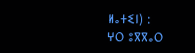ⵍⴰⵜⵉⵏ) :
ⵖⵔ ⵓⴳⴳⴰⵔ